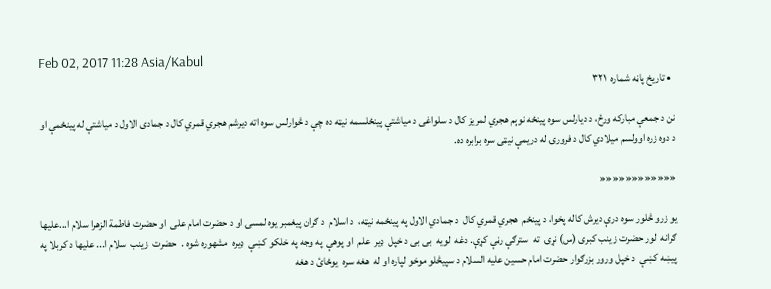Feb 02, 2017 11:28 Asia/Kabul
  • تاریخ پاڼه شماره  ۳۲۱

نن د جمعې مبارکه ورځ، د دیارلس سوه پینځه نوېم هجري لمریز کال د سلواغی د میاشتې پینځلسمه نیټه ده چې د څوارلس سوه اته دیرشم هجري قمري کال د جمادی الاول د میاشتې له پینځمې او د دوه زره اوولسم میلادي کال د فرورۍ له دریمې نیټی سره برابره ده.

««««««««««««

یو زرو څلور سوه درې دیرش کاله پخوا، د پینځم  هجري قمري کال  د جمادي الاول په پینځمه نیټه،  د اسلام  د ګران پیغمبر یوه لمسۍ او د حضرت امام علی  او حضرت فاطمة الزهرا سلام ا...علیها ګرانه  لور حضرت زینب کبری (س) نړۍ  ته  سترګې رڼې کړې. دغه  لویه  بی بی د خپل  ډیر  علم  او پوهې  په وجه په خلکو کښې  ډیره  مشهوره شوه .  حضرت  زینب  سلام ا... علیها د کربلا په پیښه کښې  د خپل ورور بزرګوار حضرت امام حسین علیه السلام د سپیڅلو موخو لپاره او له  هغه سره  یوځائ د هغه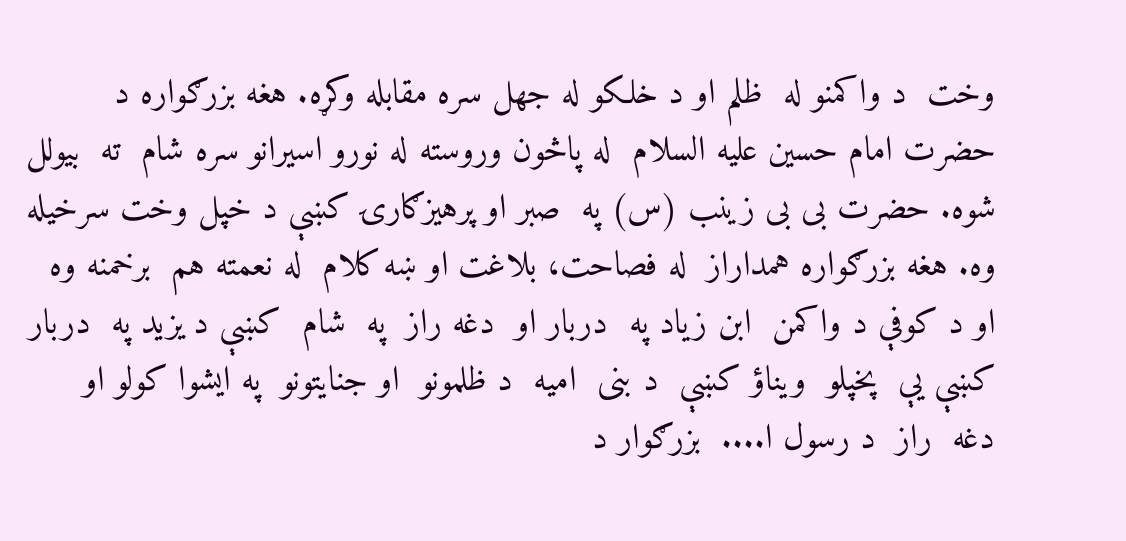وخت  د واکمنو له  ظلم او د خلکو له جهل سره مقابله وکړه. هغه بزرګواره د حضرت امام حسین علیه السلام  له پاڅون وروسته له نورو اسیرانو سره شام  ته  بیولل شوه. حضرت بی بی زینب (س) په  صبر او پرهیزګارۍ کښې د خپل وخت سرخیله وه. هغه بزرګواره همداراز  له فصاحت، بلاغت او ښه کلام  له نعمته هم  برخمنه وه  او د کوفې د واکمن  ابن زیاد په  دربار او  دغه راز  په  شام  کښې د یزید په  دربار کښې يې  پخپلو  ویناؤ کښې  د بنی  امیه  د ظلمونو  او جنایتونو  په ایشوا کولو او  دغه  راز  د رسول ا....  بزرګوار د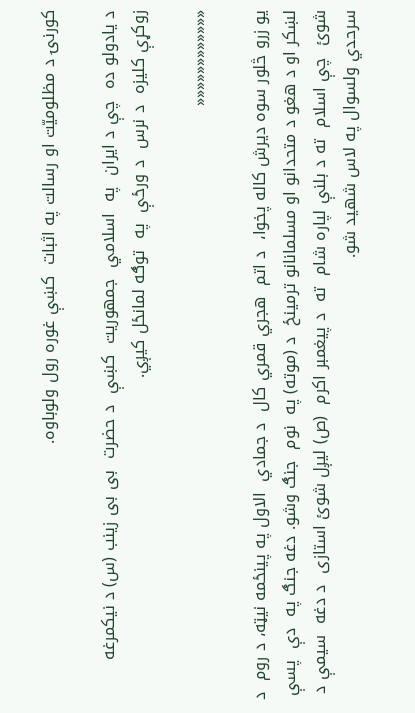کورنۍ د مظلومیّت او رسالت په اثبات  کښې غوره رول ولوباوه.

د یادولو ده  چې د ایران  په  اسلامي  جمهوریت  کښې  د حضرت  بی بی زینب (س) د نیکمرغه  زوکړې کلیزه  د نرس  د ورځې  په  توګه لمانځل کیږي.

««««««««««««

یو زرو څلور سوه دیرش کاله پخوا،  د اتم  هجري قمري کال  د جمادي  الاول په پینځمه نیټه، د روم  د لښکر او د هغو د متحدانو او مسلمانانو ترمینځ  د (موته) په  نوم  جنګ وشو. دغه جنګ په  دې  پسې شوئ  چې اسلام  ته د بلنې لپاره شام  ته  د پیغمبر اکرم  (ص) لیږل شوئ استازی  د دغه  سیمې د سرحدي ولسوال په لاس شهید شو.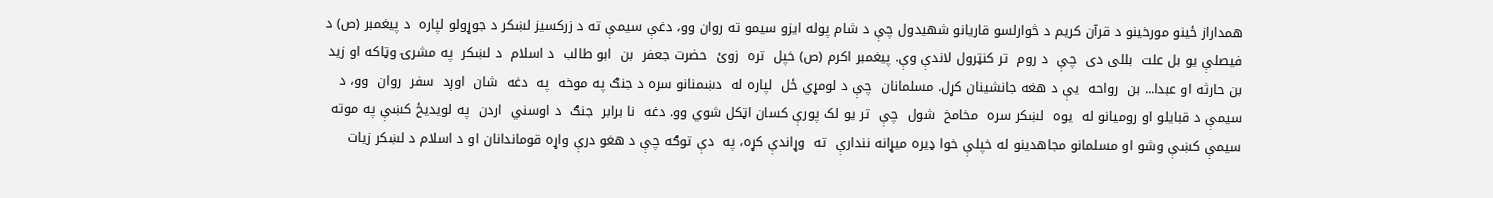همداراز ځینو مورخینو د قرآن کریم د څوارلسو قاریانو شهیدول چې د شام پوله ایزو سیمو ته روان وو، دغې سیمې ته د زرکسیز لښکر د جوړولو لپاره  د پیغمبر (ص) د فیصلې یو بل علت  بللی دی  چې  د روم  تر کنټرول لاندې وې. پیغمبر اکرم (ص) خپل  تره  زوئ  حضرت جعفر  بن  ابو طالب  د اسلام  د لښکر  په مشرۍ وټاکه او زید بن حارثه او عبدا... بن  رواحه  يې د هغه جانشینان کړل. مسلمانان  چې د لومړي ځل  لپاره له  دښمنانو سره د جنګ په موخه  په  دغه  شان  اوږد  سفر  روان  وو، د سیمې د قبایلو او رومیانو له  یوه  لښکر سره  مخامخ  شول  چې  تر یو لک پورې کسان اټکل شوي وو. دغه  نا برابر  جنګ  د اوسني  اردن  په لویدیځ کښې په موته  سیمې کښې وشو او مسلمانو مجاهدینو له خپلې خوا ډیره میړانه نندارې  ته  وړاندې کړه، په  دې توګه چې د هغو درې واړه قوماندانان او د اسلام د لښکر زیات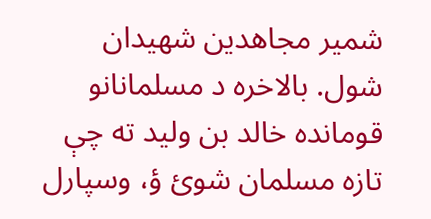شمیر مجاهدین شهیدان شول. بالاخره د مسلمانانو قومانده خالد بن ولید ته چې تازه مسلمان شوئ ؤ، وسپارل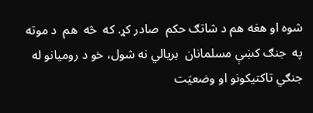شوه او هغه هم د شاتګ حکم  صادر کړ. که  څه  هم  د موته  په  جنګ کښې مسلمانان  بریالي نه شول، خو د رومیانو له  جنګي تاکتیکونو او وضعیَت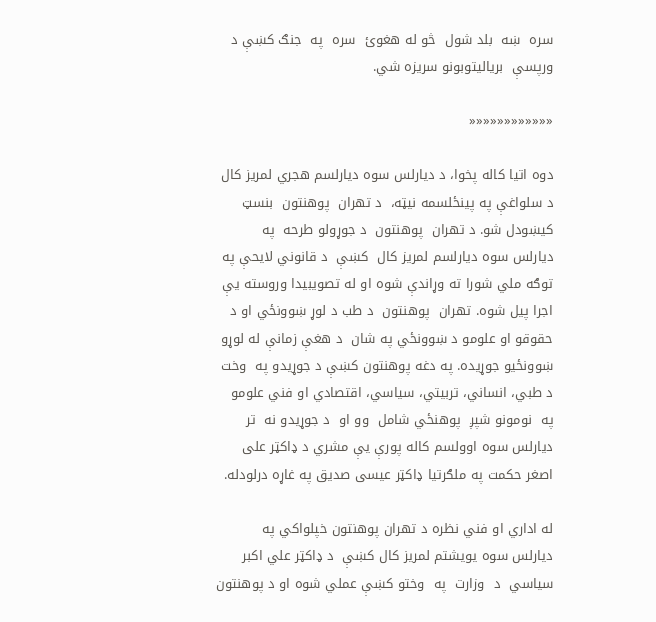سره  ښه  بلد شول  څو له هغوئ  سره  په  جنګ کښې د ورپسې  بریالیتوبونو سریزه شي.

««««««««««««

دوه اتیا کاله پخوا، د دیارلس سوه دیارلسم هجري لمریز کال  د سلواغې په پینځلسمه نیټه،  د تهران  پوهنتون  بنسټ کیښودل شو. د تهران  پوهنتون  د جوړولو طرحه  په  دیارلس سوه دیارلسم لمریز کال  کښې  د قانوني لایحې په توګه ملي شورا ته وړاندې شوه او له تصویبیدا وروسته یې اجرا پیل شوه. تهران  پوهنتون  د طب د لوړ ښوونځي او د حقوقو او علومو د ښوونځي په شان  د هغې زمانې له لوړو ښوونځیو جوړیده. په دغه پوهنتون کښې د جوړیدو په  وخت  د طبي، انساني، تربیتي، سیاسي، اقتصادي او فني علومو په  نومونو شپږ  پوهنځي شامل  وو او  د جوړیدو نه  تر دیارلس سوه اوولسم کاله پورې یې مشري د ډاکټر علی اصغر حکمت په ملګرتیا ډاکټر عیسی صدیق په غاړه درلودله.

له اداري او فني نظره د تهران پوهنتون خپلواکي په  دیارلس سوه یویشتم لمریز کال کښې  د ډاکټر علي اکبر سیاسي  د  وزارت  په  وختو کښې عملي شوه او د پوهنتون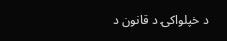د خپلواکۍ د قانون د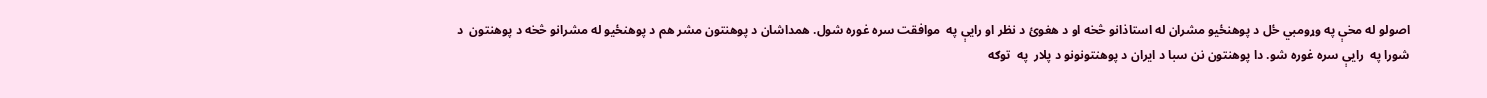اصولو له مخې په وړومبي ځل د پوهنځیو مشران له استاذانو څخه او د هغوئ د نظر او رایې په  موافقت سره غوره شول. همداشان د پوهنتون مشر هم د پوهنځیو له مشرانو څخه د پوهنتون  د شورا په  رایې سره غوره شو. دا پوهنتون نن سبا د ایران د پوهنتونونو د پلار  په  توګه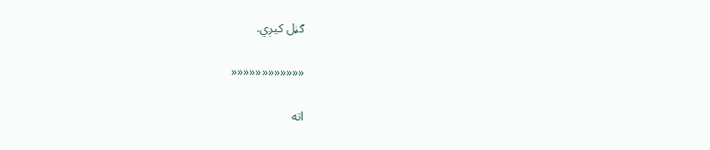ګڼل کیږي.

««««««««««««

اته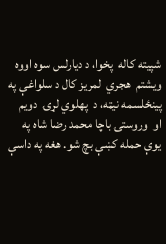شپیته کاله  پخوا، د دیارلس سوه اووه ویشتم  هجري  لمریز کال د سلواغې په پینځلسمه نیټه، د  پهلوي لړۍ  دویم  او  وروستۍ باچا محمد رضا شاه په یوې حمله کښې بچ شو. هغه په داسې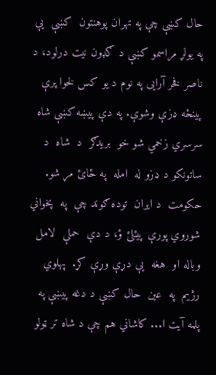حال کښې چې په تهران پوهنتون  کښې  یې په یولړ مراسمو کښې د ګډون نیت درلود، د ناصر فخر آرایی په نوم د یو کس لخوا پرې پینځه ډزې وشوې. په دې پیښه کښې شاه سرسري زخمي شو خو  بریدګر  د  شاه  د ساتونکو د ډزو له  امله  په ځائ مړ شو. حکومت  د ایران  توده ګوند چې  په  پخواني شوروي پورې پیئلئ ؤ، د دې  حملې  لامل  وباله او  هغه  یې دړې وړې کړ.  پهلوي رژیم  په  عین  حال کښې د دغه پیښې په پلمه آیت ا... کاشاني هم چې د شاه تر ټولو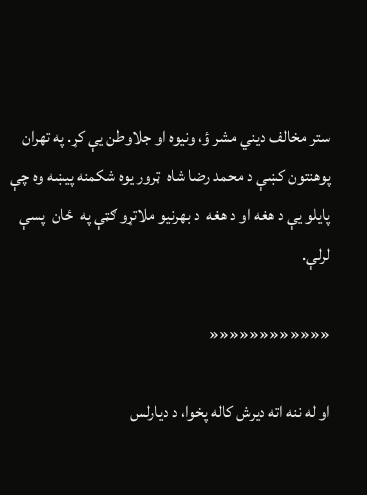ستر مخالف دیني مشر ؤ، ونیوه او جلاوطن یې کړ. په تهران پوهنتون کښې د محمد رضا شاه  ټرور یوه شکمنه پیښه وه چې پایلو یې د هغه او د هغه  د بهرنیو ملاتړو ګټې په  ځان  پسې لرلې.

««««««««««««

او له ننه اته دیرش کاله پخوا، د دیارلس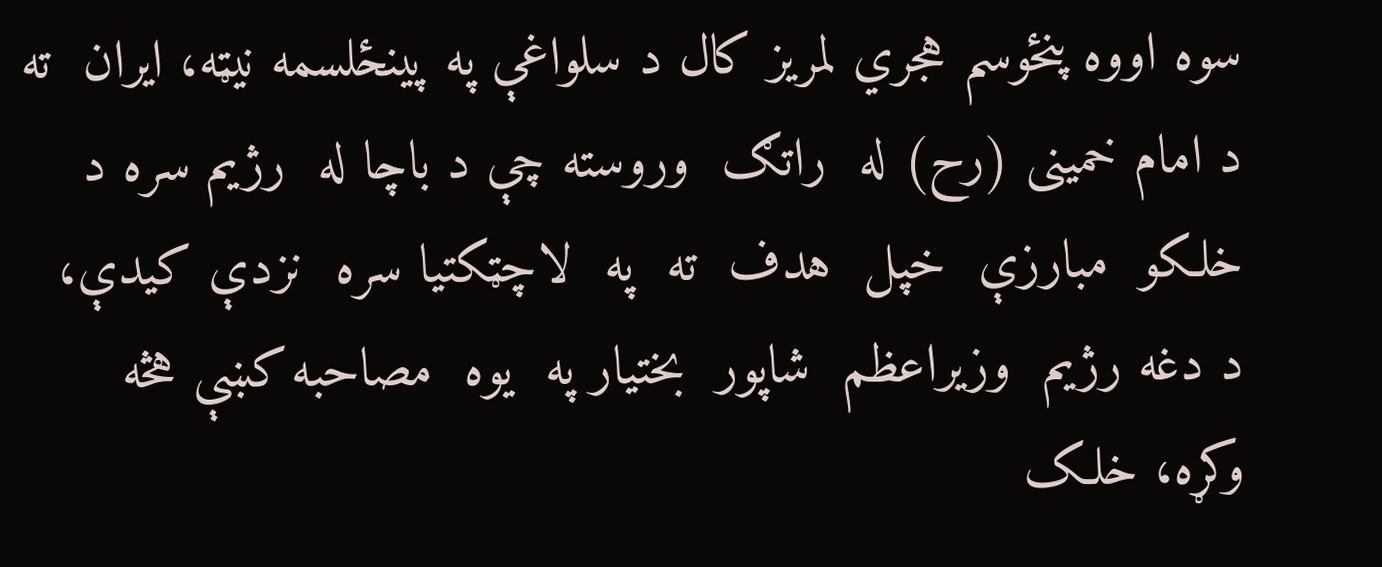سوه اووه پنځوسم هجري لمریز کال د سلواغې په پینځلسمه نیټه، ایران  ته  د امام خمینی (رح) له  راتګ  وروسته چې د باچا له  رژیم سره د خلکو  مبارزې  خپل  هدف  ته  په  لاچټکتیا سره  نزدې کیدې، د دغه رژیم  وزیراعظم  شاپور  بختیار په  یوه  مصاحبه کښې هڅه وکړه، خلک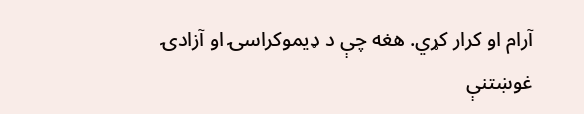آرام او کرار کړي. هغه چې د ډیموکراسۍ او آزادۍ غوښتنې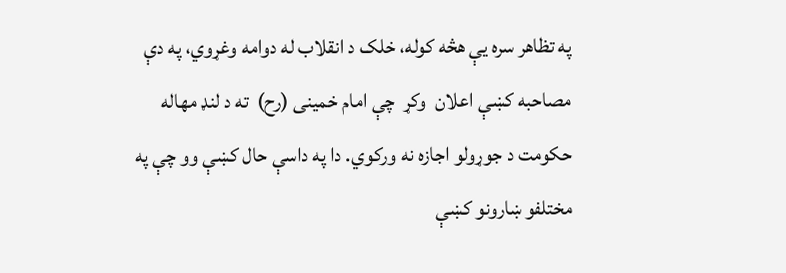په تظاهر سره یې هڅه کوله، خلک د انقلاب له دوامه وغړوي، په دې مصاحبه کښې اعلان  وکړ  چې امام خمینی (رح)  ته د لنډ مهاله حکومت د جوړولو اجازه نه ورکوي. دا په داسې حال کښې وو چې په مختلفو ښارونو کښې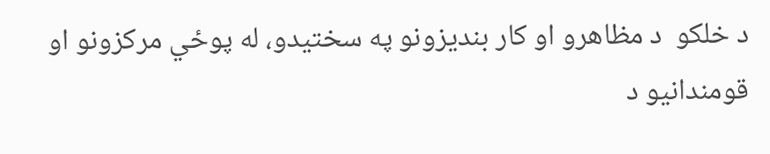د خلکو  د مظاهرو او کار بندیزونو په سختیدو، له پوځي مرکزونو او قومندانیو د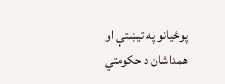پوځیانو په تیښتې او همداشان د حکومتي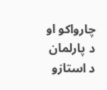چارواکو او د پارلمان  د استازو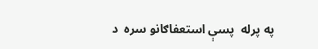په پرله  پسې استعفاګانو سره  د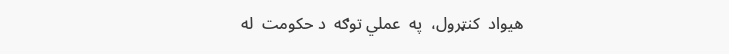هیواد  کنټرول،  په  عملي توګه  د حکومت  له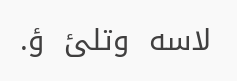لاسه  وتلئ  ؤ.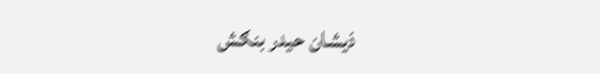ذیشان حیدر بنګش